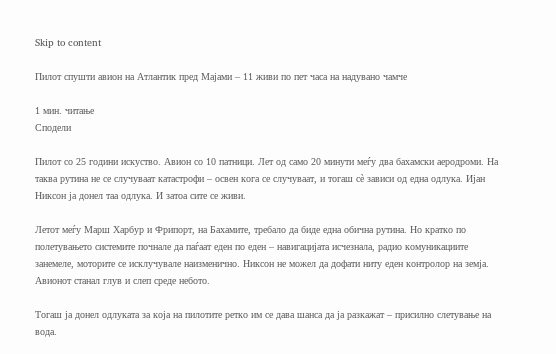Skip to content

Пилот спушти авион на Атлантик пред Мајами – 11 живи по пет часа на надувано чамче

1 мин. читање
Сподели

Пилот со 25 години искуство. Авион со 10 патници. Лет од само 20 минути меѓу два бахамски аеродроми. На таква рутина не се случуваат катастрофи – освен кога се случуваат, и тогаш сè зависи од една одлука. Ијан Никсон ја донел таа одлука. И затоа сите се живи.

Летот меѓу Марш Харбур и Фрипорт, на Бахамите, требало да биде една обична рутина. Но кратко по полетувањето системите почнале да паѓаат еден по еден – навигацијата исчезнала, радио комуникациите занемеле, моторите се исклучувале наизменично. Никсон не можел да дофати ниту еден контролор на земја. Авионот станал глув и слеп среде небото.

Тогаш ја донел одлуката за која на пилотите ретко им се дава шанса да ја разкажат – присилно слетување на вода.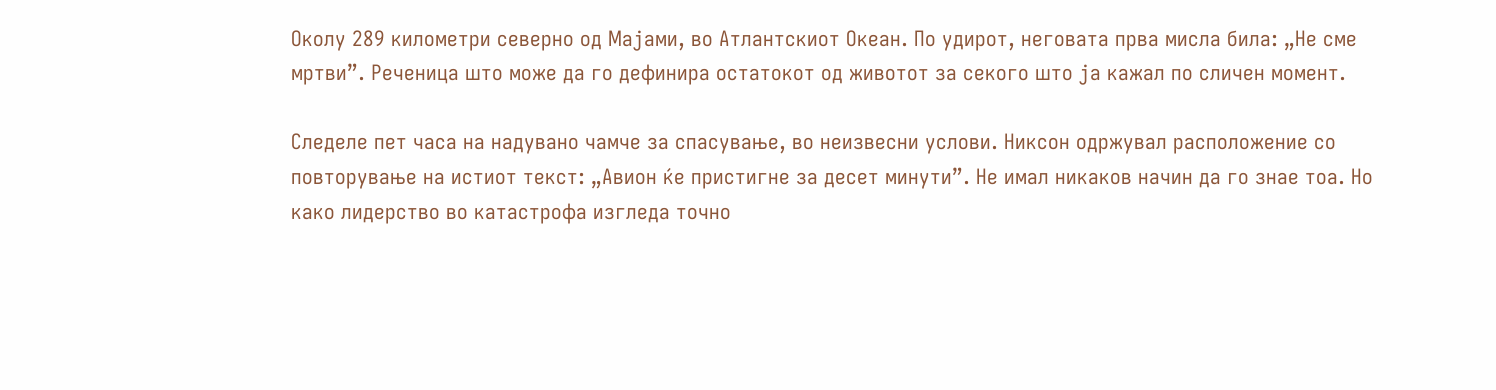Околу 289 километри северно од Мајами, во Атлантскиот Океан. По удирот, неговата прва мисла била: „Не сме мртви”. Реченица што може да го дефинира остатокот од животот за секого што ја кажал по сличен момент.

Следеле пет часа на надувано чамче за спасување, во неизвесни услови. Никсон одржувал расположение со повторување на истиот текст: „Авион ќе пристигне за десет минути”. Не имал никаков начин да го знае тоа. Но како лидерство во катастрофа изгледа точно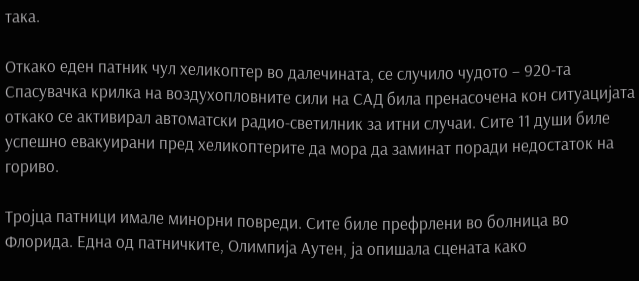така.

Откако еден патник чул хеликоптер во далечината, се случило чудото – 920-та Спасувачка крилка на воздухопловните сили на САД била пренасочена кон ситуацијата откако се активирал автоматски радио-светилник за итни случаи. Сите 11 души биле успешно евакуирани пред хеликоптерите да мора да заминат поради недостаток на гориво.

Тројца патници имале минорни повреди. Сите биле префрлени во болница во Флорида. Една од патничките, Олимпија Аутен, ја опишала сцената како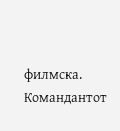филмска. Командантот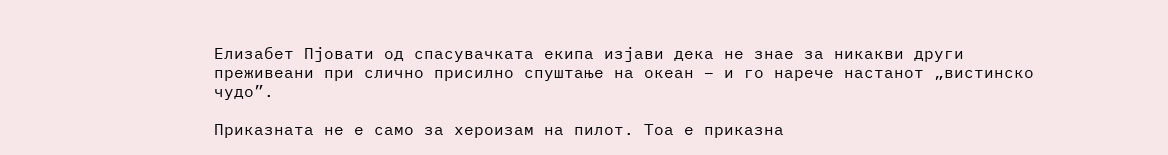Елизабет Пјовати од спасувачката екипа изјави дека не знае за никакви други преживеани при слично присилно спуштање на океан – и го нарече настанот „вистинско чудо”.

Приказната не е само за хероизам на пилот. Тоа е приказна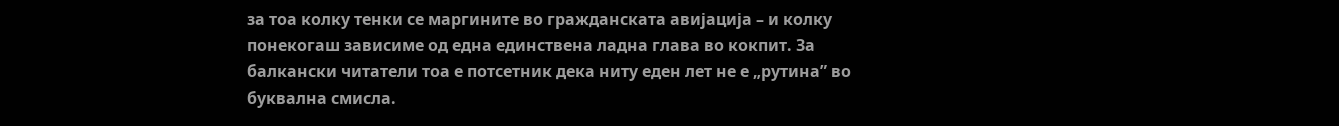за тоа колку тенки се маргините во гражданската авијација – и колку понекогаш зависиме од една единствена ладна глава во кокпит. За балкански читатели тоа е потсетник дека ниту еден лет не е „рутина” во буквална смисла.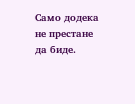Само додека не престане да биде.